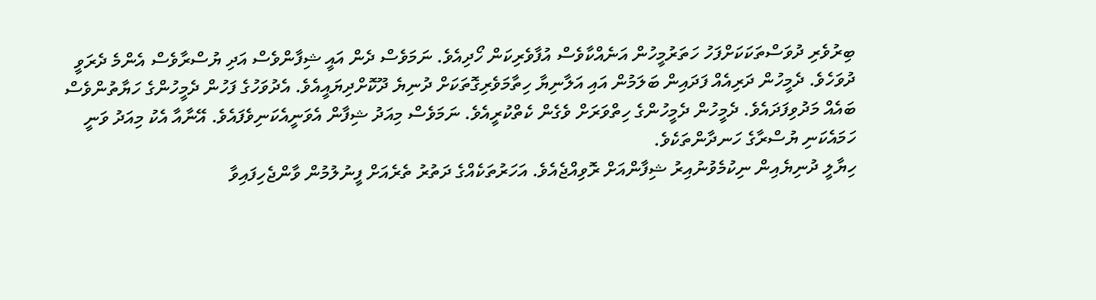ބިރުވެރި ދުވަސްތަކަކަށްފަހު ހަތަރުމީހުން އަނެއްކާވެސް އުފާވެރިކަން ހޯދިއެވެ. ނަމަވެސް ދެން އައީ ޝިފާންވެސް އަދި ޔުސްރާވެސް އެންމެ ދެރަވީ ދުވަހެވެ. ދެމީހުން ދަރިއެއް ފަދައިން ބަލަމުން އައި އަލާނިޔާ ހިތާމަވެރިގޮތަކަށް ދުނިޔެ ދޫކޮށްދިޔައީއެވެ. އެދުވަހުގެ ފަހުން ދެމީހުންގެ ހަޔާތުންވެސް ބައެއް މަދުވިފަދައެވެ. ދެމީހުން ދެމީހުންގެ ހިތްވަރަށް ވެގެން ކެތްކުރީއެވެ. ނަމަވެސް މިއަދު ޝިފާން އެވަނީއެކަނިވެފައެވެ. އޭނާއާ އެކު މިއަދު ވަނީ ހަމައެކަނި ޔުސްރާގެ ހަނދާންތަކެވެ.
ހިޔާލީ ދުނިޔެއިން ނިކުމެވުނުއިރު ޝިފާންއަށް ރޮވިއްޖެއެވެ. އަހަރުތަކެއްގެ ދަތުރު ތެރެއަށް ފީނުލުމުން ވާންޖެހިފައިވާ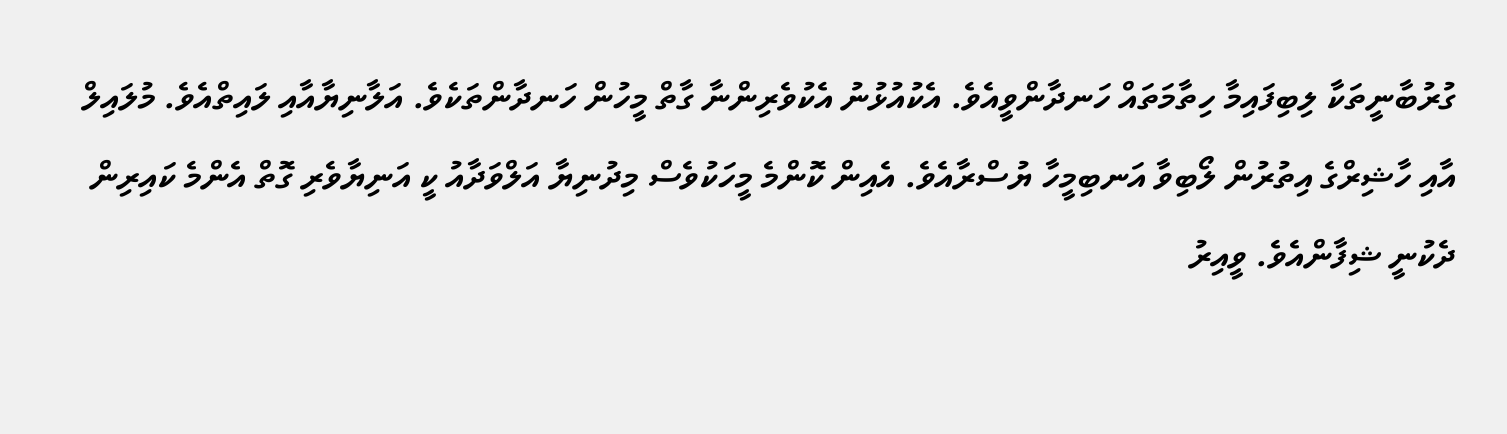ގުރުބާނީތަކާ ލިބިފައިމާ ހިތާމަތައް ހަނދާންވީއެވެ. އެކުއުޅުނު އެކުވެރިންނާ ގާތް މީހުން ހަނދާންތަކެވެ. އަލާނިޔާއާއި ލައިތްއެވެ. މުލައިލް އާއި ހާޝިރްގެ އިތުރުން ލޯބިވާ އަނބިމީހާ ޔުސްރާއެވެ. އެއިން ކޮންމެ މީހަކުވެސް މިދުނިޔާ އަލްވަދާއު ކީ އަނިޔާވެރި ގޮތް އެންމެ ކައިރިން ދެކުނީ ޝިފާންއެވެ. ވީއިރު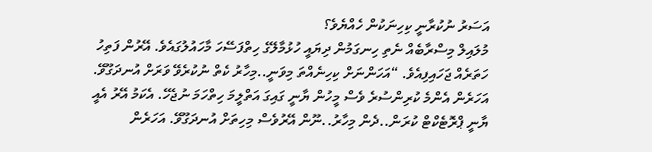އަސަރު ނުކުރާނީ ކިހިނަކުން ހެއްޔެވެ؟
މުލައިލް މިސްރާބެއް ނެތި ހިނގަމުން ދިޔައީ ހުޅުމާލޭގެ ހިތްފަސޭހަ މާހައުލުގައެވެ. އޭރުން ފަތިހު ހަތަރެއް ޖަހައިފިއެވެ. “އަހަންނަށް ކިހިނެއްތަ މިވަނީ..މިހާރު ކެތް ނުކުރެވޭ ވަރަށް އުނދަގޫވޭ. އަހަރެން އެންމެ ކުރިންސުރެ ވެސް މީހުން ޔާނީ ގައިގަ އަތްލީމަ ހިތްހަމަ ނުޖެހޭ. އެކަމު އޭރު އެއީ ޔާނީ ޕްރޮޓެކްޓް ކުރަން..ދެން މިހާރު..ނޫން އޭރުވެސް މިހިތަށް އުނދަގޫވޭ. އަހަރެން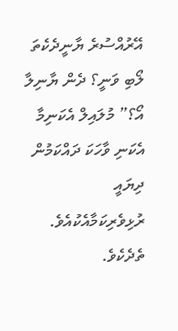އޭރުއްސުރެ ޔާނީދެކެތަ ލޯބި ވަނީ؟ ދެން ޔާނިލާ އޯ؟” މުލައިލް އެކަނިމާ އެކަނި ވާހަކަ ދައްކަމުން ދިޔައީ ރުޅިވެރިކަމާއެކުއެވެ. ތެދެކެވެ.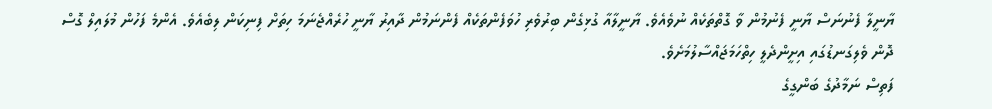ޔާނީލާ ފެނުނަސް ޔާނީ ފެނުމުން ވާ ގޮތްތަކެއް ނުވެއެވެ. ޔާނީލާއާ ގުޅިގެން ބިރުވެރި ހުވަފެންތަކެއް ފެންނަމުން ދާއިރު ޔާނީ ހުރެއްޖެނަމަ ހިތަށް ފިނިކަން ލިބެއެވެ. އެންމެ ފަހުން މުލައިލް ގޮސް ދޮން ވެލިގަނޑުގައި އިށީންދެލީ ހިތްހަމަޖައްސާލުމަށެވެ.
ފަތިސް ނަމާދުގެ ބަންގީގެ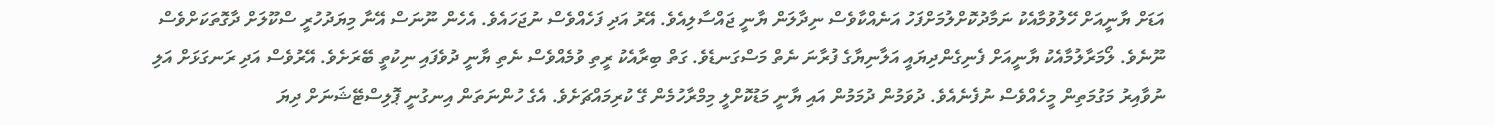އަޑަށް ޔާނީއަށް ހޭލުވުމާއެކު ނަމާދުކޮށްލުމަށްފަހު އަނެއްކާވެސް ނިދާލަން ޔާނީ ޖައްސާލިއެވެ. އޭރު އަދި ފަހެއްވެސް ނުޖަހައެވެ. އެހެން ނޫނަސް އޭނާ މިޔަދުހުރީ ސްކޫލަށް ދާގޮތަކަށްވެސް ނޫނެވެ. ލޯމަރާލުމާއެކު ޔާނީއަށް ފެނިގެންދިޔައީ އަލާނިޔާގެ ފުރާނަ ނެތް މަސްގަނޑެވެ. ގަތް ބިރާއެކު ރީތި ވުމެއްވެސް ނެތި ޔާނީ ދުވެފައި ނިކުތީ ބޭރަށެވެ. އޭރުވެސް އަދި ރަނގަޅަށް އަލި ނުވާއިރު މަގުމަތިން މީހެއްވެސް ނުފެނެއެވެ. ދުވަމުން ދުމަމުން އައި ޔާނީ މަޑުކޮށްލީ މިމްރާހުމެން ގޭ ކުރިމައްޗަށެވެ. އެގެ ހުންނަތަން އިނގުނީ ޕޮލިސްޓޭޝަނަށް ދިޔަ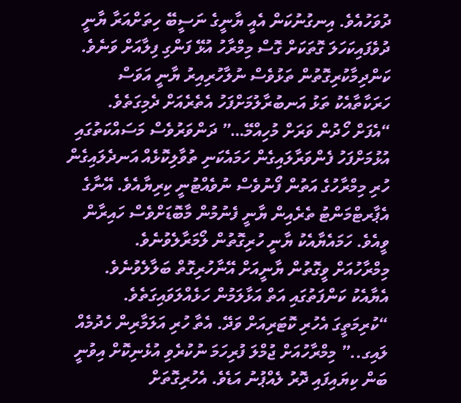ދުވަހުއެވެ. އިނގުނުކަން އެއީ ޔާނީގެ ނަސީބޭ ހިތަށްއަރާ ޔާނީ ދުވެފައިކަހަލަ ގޮތަކަށް ގޮސް މިމްރާހު އުޅޭ ފަންގި ފިލާއަށް ވަނެވެ. ކަންދިމާކުރިގޮތުން ތަޅުވެސް ނުލާހުރިއިރު ޔާނީ އަވަސް ހަރަކާތާއެކު ތަޅު އަނބުރާލުމަށްފަހު އެތެރެއަށް ދެމިގަތެވެ.
“އެފަށް ހޯދުން ވަރަށް މުހިއްމޭ…” ދަންވަރުވެސް މަސައްކަތުގައި އުޅުމަށްފަހު ފެންވަރާލައިގެން ހަމައެކަނި ތުވާލިކޮޅެއް އަނދެލައިގެން ހުރި މިމްރާހުގެ އަތުން ފޯނުވެސް ނުވެއްޓުނީ ކިރިޔާއެވެ. އޭނާގެ އެޕާރޓްމަންޓު ތެރެއިން ޔާނީ ފެނުމުން މާބޮޑަށްވެސް ހައިރާން ވީއެވެ. ހަމައެޔާއެކު ޔާނީ ހުރިގޮތުން ލޯމަރާލެވުނެވެ.
މިމްރާހުއަށް ވީގޮތުން ޔާނީއަށް އޭނާހުރިގޮތް ބަލާލެވުނެވެ. އެޔާއެކު ކަންފަތުގައި އަތް އަޅާލަމުން ހަޅެއްލަވައިގަތެވެ. “ކުރިމަތީގަ އެހުރި ކޮޓަރިއަށް ވަދޭ. އެތާ ހުރި އަލަމާރިން ހެދުމެއް ލައިގ..” މިމްރާހުއަށް ޖުމްލަ ފުރިހަމަ ނުކުރެވި އުޅެނިކޮށް އިވުނީ ބަން ކިޔައިފައި ދޮރު ލެއްޕުނު އަޑެވެ. އެހުރިގޮތަށް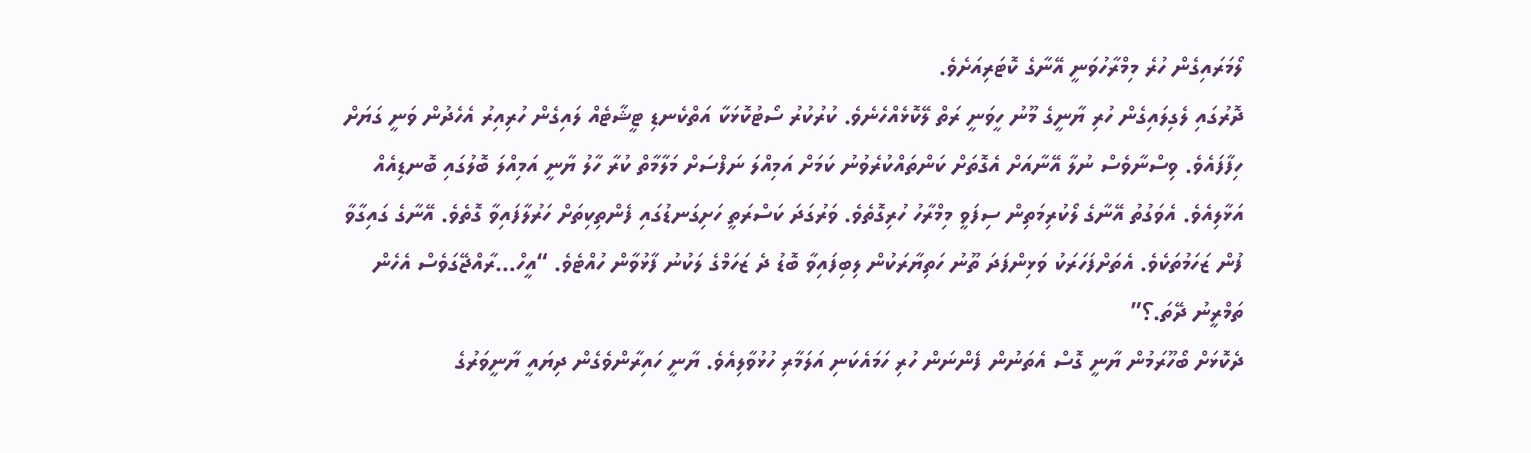ލޯމަރައިގެން ހުރެ މިމްރާހުވަނީ އޭނާގެ ކޮޓަރިއަށެވެ.
ދޮރުގައި ލެގިލައިގެން ހުރި ޔާނީގެ މޫނު ހީވަނީ ރަތް ލޭކޮޅެއްހެނެވެ. ކުރުކުރު ސޯޓުކޮޅަކާ އަތްކެނޑި ޓީޝާޓެއް ލައިގެން ހުރިއިރު އެހެދުން ވަނީ ގަޔަށް ހިފާފައެވެ. ވިސްނާވެސް ނުލާ އޭނާއަށް އެގޮތަށް ކަންތައްކުރެވުނު ކަމަށް އަމިއްލަ ނަފްސަށް މަލާމާތް ކުރާ ހާލު ޔާނީ އަމިއްލަ ބޮލުގައި ބޮނޑިއެއް އަޅާލިއެވެ. އެވަގުތު އޭނާގެ ލޯކުރިމަތިން ސިފަވީ މިމްރާހު ހުރިގޮތެވެ. ވަރުގަދަ ކަސްރަތީ ހަށިގަނޑުގައި ފެންތިކިތަށް ހަރުލާފައިވާ ގޮތެވެ. އޭނާގެ ގައިގާވާ ފުން ޒަހަމުތަކެވެ. އެތަށްފަހަރަކު ވަޅިންފަދަ ތޫނު ހަތިޔާރަކުން ލިބިފައިވާ ބޮޑު ދެ ޒަހަމްގެ ލަކުނު ފާޅުވާން ހުއްޓެވެ. “އީހް…ރާއްޖޭގަވެސް އެހެން ތަމްރީނު ދޭތަ.؟”
ދެކޮޅަށް ބޯހޫރަމުން ޔާނީ ގޮސް އެތަނުން ފެންނަން ހުރި ހަމައެކަނި އަލަމާރި ހުޅުވާލިއެވެ. ޔާނީ ހައިރާންވެގެން ދިޔައީ ޔާނީވަރުގެ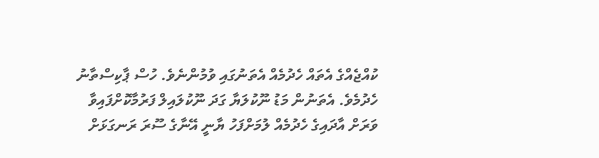ކުއްޖެއްގެ އެތައް ހެދުމެއް އެތަނުގައި ވުމުންނެވެ. ހުސް ޕާކިސްތާނު ހެދުމެވެ. އެތަނުން މަޑު ނޫކުލަޔާ ގަދަ ނޫކުލައިލް ފަރުމާކޮށްފައިވާ ވަރަށް އާދައިގެ ހެދުމެއް ލުމަށްފަހު ޔާނީ އޭނާގެ ސޫރަ ރަނގަޅަށް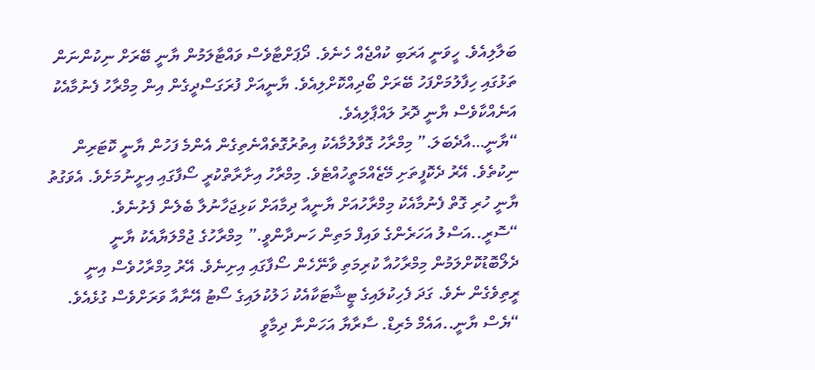ބަލާލިއެވެ. ހީވަނީ އަރަބި ކުއްޖެއް ހެނެވެ. ދޯޕަށްޓާވެސް ވައްޓާލަމުން ޔާނީ ބޭރަށް ނިކުންނަން ތަޅުގައި ހިފާލުމަށްފަހު ބޭރަށް ބޯދިއްކޮށްލިއެވެ. ޔާނީއަށް ފުރަގަސްދީގެން އިން މިމްރާހު ފެނުމާއެކު އަނެއްކާވެސް ޔާނީ ދޮރު ލައްޕާލިއެވެ.
“ޔާނީ…އާދެބަލަ.” މިމްރާހު ގޮވާލުމާއެކު އިތުރުގޮތެއްނެތިގެން އެންމެ ފަހުން ޔާނީ ކޮޓަރިން ނިކުތެވެ. އޭރު ދެކޮފީތަށި މޭޒެއްމަތީހުއްޓެވެ. މިމްރާހު އިށާރާތްކުރީ ސޯފާގައި އިށީނުމަށެވެ. އެވަގުތު ޔާނީ ހުރި ގޮތް ފެނުމާއެކު މިމްރާހުއަށް ޔާނީއާ ދިމާއަށް ކަޅިޖަހާނުލާ ބެލެން ފެށުނެވެ. “ސޮރީ..އަސްލު އަހަރެންގެ ވައިފް މަތިން ހަނދާންވީ.” މިމްރާހުގެ ޖުމްލަޔާއެކު ޔާނީ ދެލޯބޮޑުކޮށްލަމުން މިމްރާހުއާ ކުރިމަތި ވާނޭހެން ސޯފާގައި އިށިނެވެ. އޭރު މިމްރާހުވެސް އިނީ ރީތިވެގެން ނެވެ. ގަދަ ފެހިކުލައިގެ ޓީޝާޓަކާއެކު ޚަލުކުލައިގެ ސޯޓު އޭނާއާ ވަރަށްވެސް ގުޅެއެވެ.
“ޔެސް ޔާނީ..އައެމް މެރިޑް. ސާރާޔާ އަހަންނާ ދިމާވީ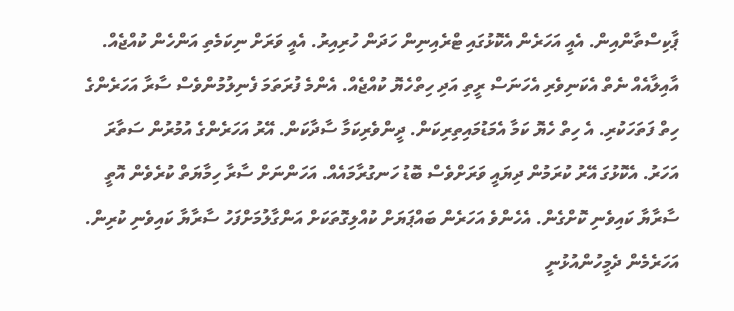ޕާކިސްތާންއިން. އެއީ އަހަރެން އެކޮޅުގައި ޓްރެއިނިން ހަދަން ހުރިއިރު. އެއީ ވަރަށް ނިކަމެތި އަންހެން ކުއްޖެއް. އާއިލާއެއް ނެތް އެކަނިވެރި އެހަނަސް ރީތި އަދި ހިތްހެޔޮ ކުއްޖެއް. އެންމެ ފުރަތަމަ ފެނިލުމުންވެސް ސާރާ އަހަރެންގެ ހިތް ފަތަހަކުރި. އެ ހިތް ހެޔޮ ކަމާ އެމަޑުމައިތިރިކަން. ދީންވެރިކަމާ ސާދާކަން. އޭރު އަހަރެންގެ އުމުރުން ސަތާރަ އަހަރު. އެކޮޅުގަ އޭރު ކުރަމުން ދިޔައީ ވަރަށްވެސް ބޮޑު ހަނގުރާމައެއް. އަހަންނަށް ސާރާ ހިމާޔަތް ކުރެވެން އޮތީ ސާރާޔާ ކައިވެނި ކޮށްގެން. އެހެންވެ އަހަރެން ބައްޕަޔަށް ކުއްލިގޮތަކަށް އަންގާލުމަށްފަހު ސާރާޔާ ކައިވެނި ކުރިން. އަހަރެމެން ދެމީހުންއުޅުނީ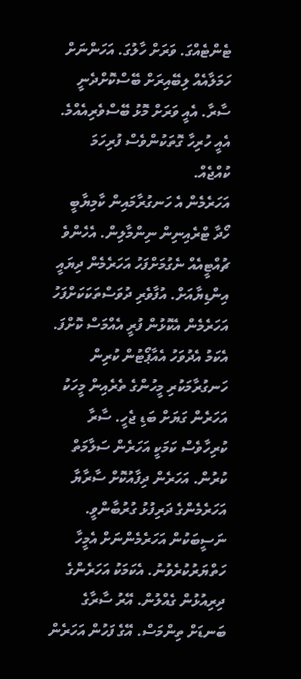ޓެންޓެއްގަ. ވަރަށް ހާލުގަ. އަހަންނަށް ހަމަލާއެއް ލިބޭއިރަށް ބޭސްކޮށްދެނީ ސާރާ. އެއީ ވަރަށް މޮޅު ބޭސްވެރިއެއްމެ. އެއީ ހުރިހާ ގޮތަކުންވެސް ފުރިހަމަ ކުއްޖެއް.
އަހަރެމެން އެ ހަނގުރާމައިން ކާމިޔާބީ ހޯދާ ޓްރެއިނިން ނިންމާލިން. އެހެންވެ ޗުއްޓީއެއް ނެގުމަށްފަހު އަހަރެމެން ދިޔައީ އިންޑިޔާއަށް. އުފާވެރި ދުވަސްތަކަކަށްފަހު އަހަރެމެން އެކޮޅުން ފުރީ އެއްމަސް ކޮށްފަ. އެކަމު އެދުވަހު އެއާޕޯޓުން ކުރިން ހަނގުރާމަކުރި މީހުންގެ ތެރެއިން މީހަކު އަހަރެން ގަޔަށް ބަޑި ޖެހީ. ސާރާ ކުރިހާވެސް ކަމަކީ އަހަރެން ސަލާމަތް ކުރުން. އަހަރެން ދިފާއުކޮށް ސާރާޔާ އަހަރެމެންގެ ދަރިފުޅު ގުރުބާންވީ. ނަސީބަކުން އަހަރެމެންނަށް އެމީހާ ހަތްޔަރުކުރެވުނު. އެކަމަކު އަހަރެންގެ ދިރިއުޅުން ގެއްލުން. އޭރު ސާރާގެ ބަނޑަށް ތިންމަސް. އޭގެ ފަހުން އަހަރެން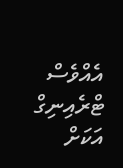އެއްވެސް ޓްރެއިނިގް އަކަށް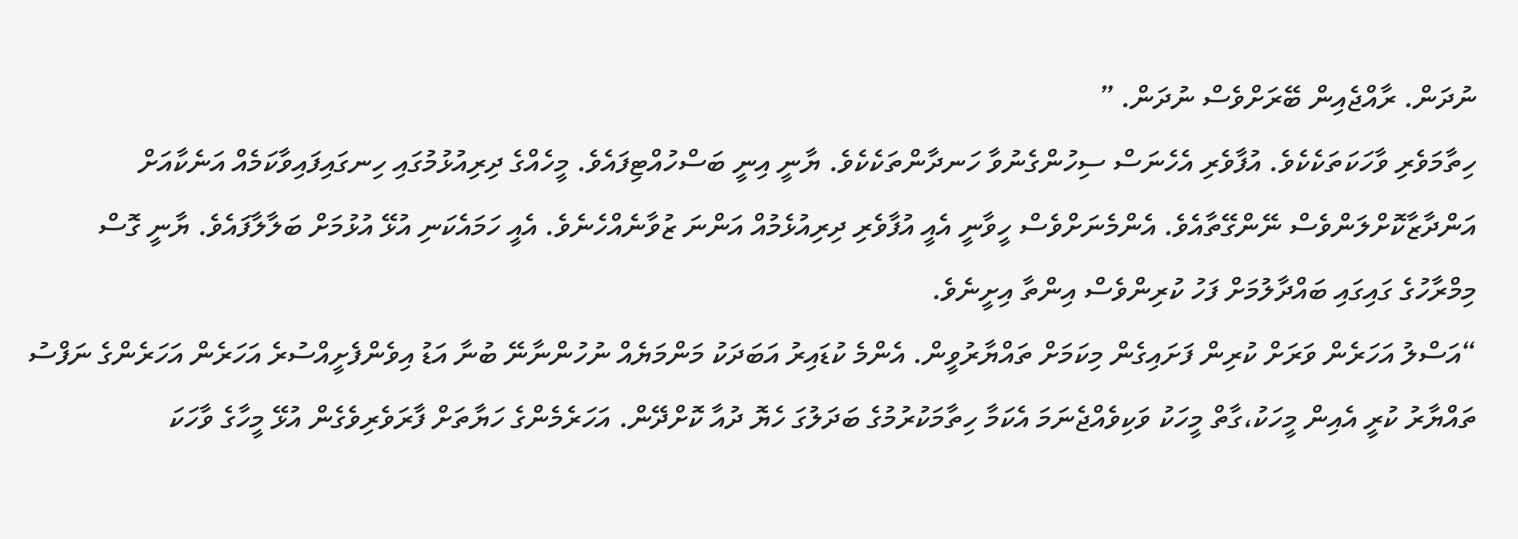ނުދަން. ރާއްޖެއިން ބޭރަށްވެސް ނުދަން. ”
ހިތާމަވެރި ވާހަކަތަކެކެވެ. އުފާވެރި އެހެނަސް ސިހުންގެނުވާ ހަނދާންތަކެކެވެ. ޔާނީ އިނީ ބަސްހުއްޓިފައެވެ. މީހެއްގެ ދިރިއުޅުމުގައި ހިނގައިފައިވާކަމެއް އަނެކާއަށް އަންދާޒާކޮށްލަންވެސް ނޭންގޭތާއެވެ. އެންމެނަށްވެސް ހީވާނީ އެއީ އުފާވެރި ދިރިއުޅެމުއް އަންނަ ޒުވާނެއްހެނެވެ. އެއީ ހަމައެކަނި އުޅޭ އުޅުމަށް ބަލާލާފައެވެ. ޔާނީ ގޮސް މިމްރާހުގެ ގައިގައި ބައްދާލުމަށް ފަހު ކުރިންވެސް އިންތާ އިށީނެވެ.
“އަސްލު އަހަރެން ވަރަށް ކުރިން ފަށައިގެން މިކަމަށް ތައްޔާރުވީން. އެންމެ ކުޑައިރު އަބަދަކު މަންމަޔެއް ނުހުންނާނޭ ބުނާ އަޑު އިވެންފެށީއްސުރެ އަހަރެން އަހަރެންގެ ނަފްސު ތައްޔާރު ކުރީ އެއިން މީހަކު،ގާތް މީހަކު ވަކިވެއްޖެނަމަ އެކަމާ ހިތާމަކުރުމުގެ ބަދަލުގަ ހެޔޮ ދުއާ ކޮށްދޭން. އަހަރެމެންގެ ހަޔާތަށް ފާރަވެރިވެގެން އުޅޭ މީހާގެ ވާހަކަ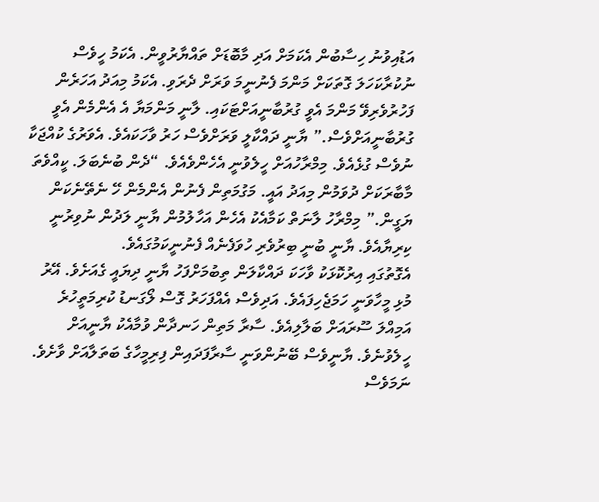އަޑުއިވުނު ހިސާބުން އެކަމަށް އަދި މާބޮޑަށް ތައްޔާރުވީން. އެކަމު ހީވެސް ނުކުރާކަހަލަ ގޮތަކަށް މަންމަ ފެނުނީމަ ވަރަށް ދެރަވި. އެކަމު މިއަދު އަހަރެން ފަހުރުވެރިވޭ މަންމަ އެވީ ގުރުބާނީއަށްޓަކައި. ލާނީ މަންމަޔާ އެ އެންމެން އެވީ ގުރުބާނީއަށްވެސް.” ޔާނީ ދައްކާލީ ވަރަށްވެސް ހަރު ވާހަކައެވެ. އެވަރުގެ ކުއްޖަކާ ނުވެސް ގުޅެއެވެ. މިމްރާހުއަށް ހީލެވުނީ އެހެންވެއެވެ. “ދެން ބުނެބަލަ. ކީއްވެތަ މާބާރަކަށް ދުވަމުން މިއަދު އައީ. މަގުމަތިން ފެނުން އެންމެން ހޭ ނެތޭނެކަން ޔަގީން.” މިމްރާހު ލާނަތް ކަމާއެކު އެހެން އަހާލުމުން ޔާނީ ލަދުން ނުވިރުނީ ކިރިޔާއެވެ. ޔާނީ ބުނީ ބިރުވެރި ހުވަފެނެއް ފެނުނީކަމުގައެވެ.
އެގޮތުގައި އިރުކޮޅަކު ވާހަކަ ދައްކާލަން ތިބުމަށްފަހު ޔާނީ ދިޔައީ ގެއަށެވެ. އޭރު މުޅި މީހާވަނީ ހަމަޖެހިފައެވެ. އަދިވެސް އެއްފަހަރު ގޮސް ލޯގަނޑު ކުރިމަތީހުރެ އަމިއްލަ ސޫރައަށް ބަލާލިއެވެ. ސާރާ މަތިން ހަނދާން ވުމާއެކު ޔާނީއަށް ހީލެވުނެވެ. ޔާނީވެސް ބޭނުންވަނީ ސާރާފަދައިން ފިރިމީހާގެ ބަތަލާއަށް ވާށެވެ. ނަމަވެސް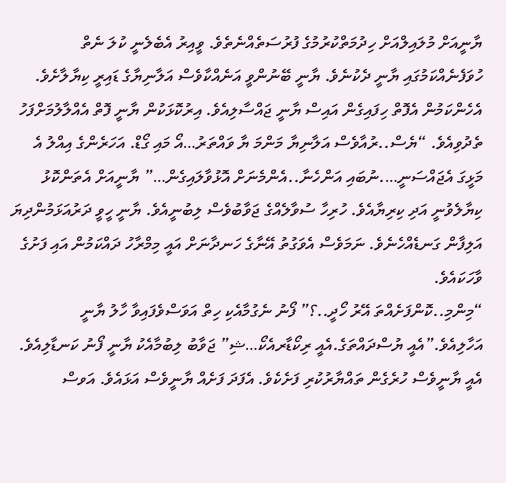ޔާނީއަށް މުލައިލްއަށް ހިދުމަތްކުރުމުގެ ފުރުސަތެއްނެތެވެ. ވީއިރު އެބެލެނީ ކުލަ ނެތް ހުވަފެނެއްކަމުގައި ޔާނީ ދެކުނެވެ. ޔާނީ ބޭނުންވީ އަނެއްކާވެސް އަލާނިޔާގެ ޑައިރީ ކިޔާލާށެވެ. އެހެންކަމުން އެފޮތް ހިފައިގެން އައިސް ޔާނީ ޖައްސާލިއެވެ. އިރުކޮޅަކުން ޔާނީ ފޮތް އެއްލާލުމަށްފަހު ތެދުވިއެވެ. “ޔެސް..ރުއާވެސް އަލާނިޔާ މަންމަ ޔާ ވައްތަރު…އޯ މައި ގޯޑް. އަހަރެންގެ އިއްލު އެ މަޅީގަ އެޖައްސަނީ….ނުބައި އަންހެނާ..އެންމެނަށް އޮޅުވާލައިގެން…” ޔާނީއަށް އެތަންކޮޅު ކިޔާލެވުނީ އަދި ކިރިޔާއެވެ. ހުރިހާ ސުވާލެއްގެ ޖަވާބުވެސް ލިބުނީއެވެ. ޔާނީ ހީވީ ދަރުއަޅަމުންދިޔަ އަލިފާން ގަނޑެއްހެނެވެ. ނަމަވެސް އެވަގުތު އޭނާގެ ހަނދާނަށް އައީ މިމްރާހު ދައްކަމުން އައި ފަށުގެ ވާހަކައެވެ.
“މިންމި..ކޮންފަށެއްތަ އޭރު ހޯދީ..؟” ފޯނު ނެގުމާއެކި ހިތް އަވަސްވެފައިވާ ހާލު ޔާނީ އަހާލިއެވެ.”އެއީ ޔުސްދައްތަގެ.އެއީ ރިކޯޑާރއެކޯ…ޝި” ޖަވާބު ލިބުމާއެކު ޔާނީ ފޯނު ކަނޑާލިއެވެ. އެއީ ޔާނީވެސް ހުރެގެން ތައްޔާރުކުރި ފަށެކެވެ. އެފަދަ ފަށެއް ޔާނީވެސް އަޅައެވެ. އަވސް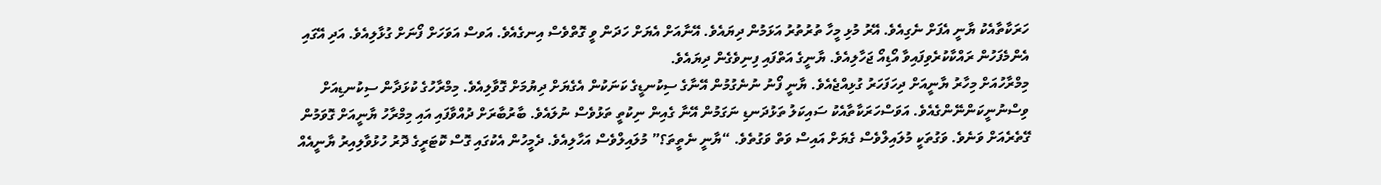ހަރަކާތާއެކު ޔާނީ އެފަށް ނެގިއެވެ. އޭރު މުޅި މީހާ ތުރުތުރު އަޅަމުން ދިޔައެވެ. އޭނާއަށް އެޔަށް ހަދަން ވީ ގޮތްވެސް އިނގެއެވެ. އަވސް އަވަހަށް ފޯނަށް ގުޅާލިއެވެ. އަދި އޭގައި އެންމެފަހުން ރައްކާކުރެވިފައިވާ އޯޑިއޯ ޖަހާލިއެވެ. ޔާނީގެ އަތްފައި ފިނިވެގެން ދިޔައެވެ.
މިމްރާހުއަށް މިހާރު ޔާނީއަށް ދިހަފަހަރު ގުޅިއްޖެއެވެ. ޔާނީ ފޯނު ނުނެގުމުން އޭނާގެ ސިކުނޑީގެ ކަނަކުން އެގެޔަށް ދިޔުމަށް ގޮވާލިއެވެ. މިމްރާހުގެ ކުޅަދާން ސިކުނޑިއަށް ވިސްނުނީކަންނޭންގެއެވެ. އަވަސްހަރަކާތާއެކު ސައިކަލު ތަޅުދަނޑި ނަގަމުން އޭނާ ގެއިން ނިކުތީ ތަޅުވެސް ނުލައެވެ. ބާރުބާރަށް ދުއްވާފައި އައި މިމްރާހު ޔާނީއަށް ގޮވަމުން ގޭތެރެއަށް ވަނެވެ. ވަގުތަކީ މުލައިލްވެސް ގެޔަށް އައިސް ވަތް ވަގުތެވެ. “ޔާނީ ނެތީތަ؟” މުލައިލްވެސް އަހާލިއެވެ. ދެމީހުން އެކުގައި ގޮސް ކޮޓަރީގެ ދޮރު ހުޅުވާލިއިރު ޔާނީއެއް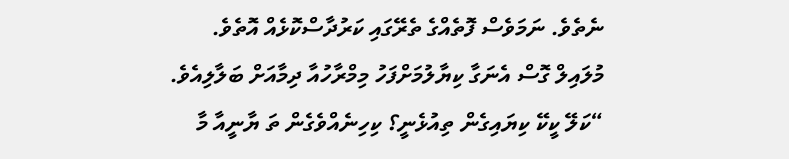ނެތެވެ. ނަމަވެސް ފޮތެއްގެ ތެރޭގައި ކަރުދާސްކޮޅެއް އޮތެވެ. މުލައިލް ގޮސް އެނަގާ ކިޔާލުމަށްފަހު މިމްރާހުއާ ދިމާއަށް ބަލާލިއެވެ.
“ކަލޭ ކީކޭ ކިޔައިގެން ތިއުޅެނީ؟ ކިހިނެއްވެގެން ތަ ޔާނީއާ މާ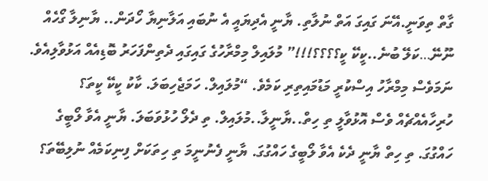ގާތް ތިވަނީ.އޭނަ ގައިގަ އަތް ނުލާތި. ޔާނީ އެދިޔައީ އެ ނުބައި އަލާނިޔާ ހޯދަން.. ޔާނިލާ ގޯހެއް ނޫނޭ…ކަލޭ ބުނެ..ކީކޭ ކީ؟؟؟؟!!!” މުލައިލް މިމްރާހުގެ ގައިގައި ދެތިންފަހަރު ބޮޑިއެއް އަޅުވާލިއެވެ. ނަމަވެސް މިމްރާހު އިސްކުރީ މަޑުމައިތިރި ކަމެވެ. “މުލައިލް. ހަމަޖެހިބަލަ. ކާކު ކީކޭ ކީތަ؟ ހުރިހާއެއްޗެއް ވެސް އޮޅުވާލީ ތި ހިތް..ޔާނީލާ..މުލައިލް. ތި ދެލޯ ހުޅުވަބަލަ. ޔާނީ އެވާ ލޯބީގެ ހައްގުގަ. ތި ހިތް ޔާނީ ދެކެ އެވާ ލޯބީގެ ހައްގުގަ. ޔާނީ ފެނުނީމަ ތި ހިތަކަށް ފިނިކަމެއް ނުލިބޭތަ؟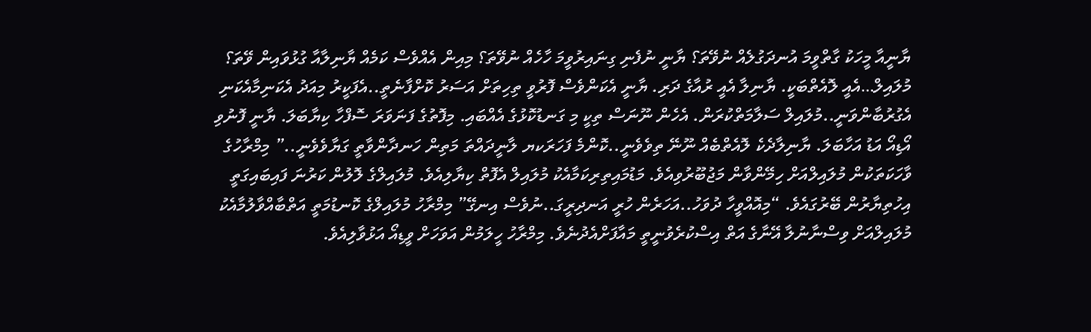ޔާނީއާ މީހަކު ގާތްވީމަ އުނދަގުލެއް ނުވޭތަ؟ ޔާނީ ނުފެނި ގިނައިރުވީމަ ހާހެއް ނުވޭތަ؟ މިއިން އެއްވެސް ކަމެއް ޔާނިލާއާ ގުޅުވައިން ވޭތަ؟ މުލައިލް…އެއީ ލޮއެތްބަކީ. ޔާނިލާ އެއީ ރުއާގެ ދަރި. ޔާނީ އެކަންވެސް ފޮރުވީ ތިހިތަށް އަސަރު ކޮށްފާނެތީ..އެފަކީރު މިއަދު އެކަނިމާއެކަނި އެގުރުބާންވަނީ..މުލައިލް ސަލާމަތްކުރަން. އެހެން ނޫނަސް ތިކީ މި ގަނޑުކޮޅުގެ އެއްބައި. މިފޮތުގެ ފަނަވަރަ ސޮފްހާ ކިޔާބަލަ. ޔާނީ ފޮނުވި އޯޑިއޯ އަޑު އަހާބަލަ. ޔާނިލާދެކެ ލޮއެތްބެއް ނޫނޭ ތިވެވެނީ..ކޮންމެ ފަހަރަކޔ ލާނީދައްތަ މަތިން ހަނދާންވާތީ ގަޔާވެވެނީ..” މިމްރާހުގެ ވާހަކަތަކުން މުލައިލްއަށް ހިމޭންވާން މަޖުބޫރުވިއެވެ. މަޑުމައިތިރިކަމާއެކު މުލައިލް އެފޮތް ކިޔާލިއެވެ. މުލައިލްގެ ލޮލުން ކަރުނަ ފައިބައިގަތީ އިހުތިޔާރުން ބޭރުގައެވެ. “މިއޮއްވީހާ ދުވަހު..އަހަރެން ހުރީ އަނދިރީގަ..ނުވެސް އިނގޭ” މިމްރާހު މުލައިލްގެ ކޮނޑުމަތީ އަތްބާއްވާލުމާއެކު މުލައިލްއަށް ވިސްނާނުލާ އޭނާގެ އަތް އިސްކުރެވުނީތީ މައާފަށްއެދުނެވެ. މިމްރާހު ހީލަމުން އަވަހަށް ވީޑިއޯ އަޅުވާލިއެވެ.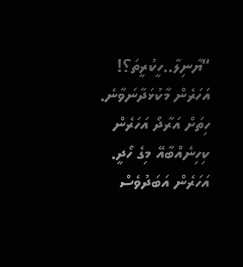“ޔާނިލާ..ހީކުރީތަ؟! އަހަރެން މާކުޅަދާނަވާނެ. ހިތަށް އަރާދޯ އަހަރެން ކިހިނެއްބާއޭ މިގެ ހޯދީ. އަހަރެން އަބަދުވެސް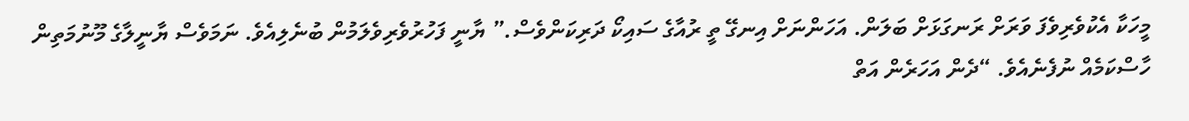މީހަކާ އެކުވެރިވެފަ ވަރަށް ރަނގަޅަށް ބަލަން. އަހަންނަށް އިނގޭ ތީ ރުއާގެ ސައިކޯ ދަރިކަންވެސް.” ޔާނީ ފަހުރުވެރިވެލަމުން ބުނެލިއެވެ. ނަމަވެސް ޔާނީލާގެ މޫނުމަތިން ހާސްކަމެއް ނުފެނެއެވެ. “ދެން އަހަރެން އަތް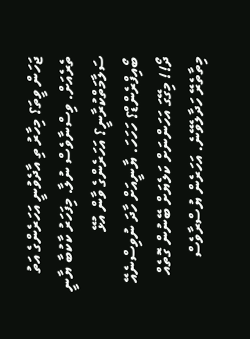ޖަހަން ވީތަ؟ މިހާރު ތި އާދެވުނީ އަހަރެންގެ އަތު ތެރެއަށް. ވިސްނާވެސް ނުލާ. މިފަހަރު ކާކުބާ ޔާނީ ސަލާމަތްކުރާނީ؟ އަހަރެންގެ ވާން އުޅޭ ބޯއިފްރެންޑް؟ ހަހަހަ. ޔާނީއަށް ހާދަ ނުވިސްނެއޭ ދޯ!! މިގޭގަ އަހަންނަށް ކަލެޔަށް ބޭނުން ގޮތެއް މިތާތެރޭ ހަދާލެވޭނެ. އަހަރެން ޔުސްރާވެސް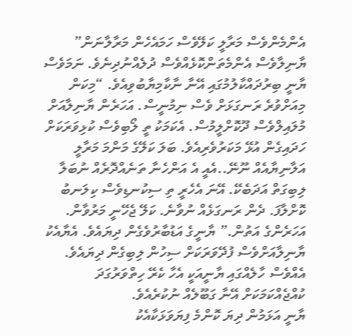އެންމެންވެސް މަރާލީ ކަލޭވެސް ހަމައެހެން މަރާލާނަން”
ޔާނިލާވެސް އެންމެތަންކޮޅެއްވެސް ދުލެއްނުދިނެވެ. ނަމަވެސް ޔާނީ ބިރުދައްކާލުމުގައި އޭނާ ނާކާމިޔާބުވިއެވެ. “މިކަން މިއަށްވުރެ ރަނގަޅަށް ވެސް ނިމުނީސް. އަހަރެން ޔާނިލާއަށް މުލައިލްވެސް ދޫކޮށްލީމުސް. އެކަމަކު ތީ ލޯބިވެސް ކުޅިވަރަކަށް ހަދައިގެން އުޅޭ މަކަރުވެރިއެވެ. ބަލަ ކަލޭގެ މަންމަ މަރާލީ އަލާނިޔާއެއް ނޫނޭ..އެއީ އެ އަންހެނާ ތަނެއްދޮރެއް ނުބަލާ ލިބިގަތް އަދަބެކޭ. އޭނަ އެހެރީ ތި ސިކުނޑިވެސް ކިލަނބު ކޮށްލާފަ. ދެން ރަނގަޅެއް ނުވާނެ. ކަލޭ ޖެހޭނީ މަރުވާން. އަހަރެންގެ އަތުން.” ޔާނީގެ އަޑުބާރުވެގެން ދިޔައެވެ. އެޔާއެކު ޔާނިލާއަށްވެސް ފުދޭވަރަކަށް ސިހުން ލިބިގެން ދިޔައެވެ. އެއްވެސް ހާލެއްގައި ޔާނީއަކީ އެހާ ކެރޭ ހިތްވަރުގަދަ ކުއްޖެއްކަމަކަށް އޭނާ ގަބޫލެއް ނުކުރެއެވެ.
ޔާނީ އަޅަމުން ދިޔަ ކޮންމެ ފިޔަވަޅަކާއެކު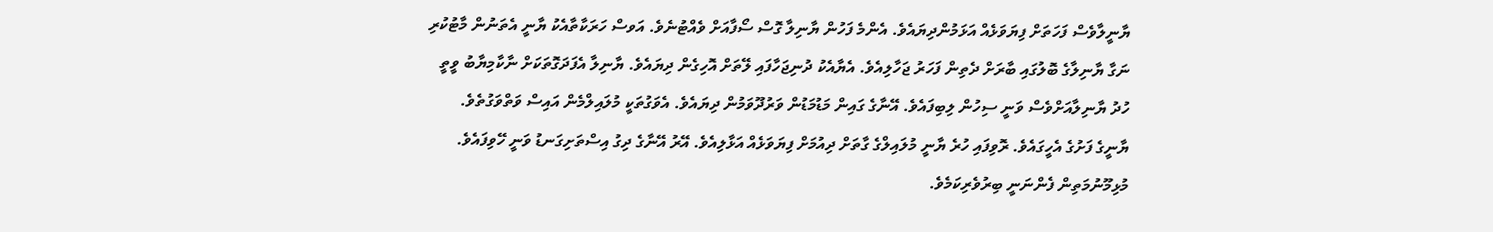ޔާނީލާވެސް ފަހަތަށް ފިޔަވަޅެއް އަޅަމުންދިޔައެވެ. އެންމެ ފަހުން ޔާނިލާ ގޮސް ސޯފާއަށް ވެއްޓުނެވެ. އަވސް ހަރަކާތާއެކު ޔާނީ އެތަނުން މާޓުކުރި ނަގާ ޔާނިލާގެ ބޮލުގައި ބާރަށް ދެތިން ފަހަރު ޖަހާލިއެވެ. އެޔާއެކު ދުނިޖަހާފައި ލޭތަށް އޮހިގެން ދިޔައެވެ. ޔާނިލާ އެފަދަގޮތަކަށް ނާކާމިޔާބު ވީތީ ހުދު ޔާނިލާއަށްވެސް ވަނީ ސިހުން ލިބިފައެވެ. އޭނާގެ ގައިން މަޑުމަޑުން ވަރުދޫވަމުން ދިޔައެވެ. އެވަގުތަކީ މުލައިލްމެން އައިސް ވަތްވަގުތެވެ. ޔާނީގެ ފަށުގެ އެހީގައެވެ. ރޮވިފައި ހުރެ ޔާނީ މުލައިލްގެ ގާތަށް ދިއުމަށް ފިޔަވަޅެއް އަޅާލިއެވެ. އޭރު އޭނާގެ ދިގު އިސްތަށިގަނޑު ވަނީ ހޭވިފައެވެ. މުޅިމޫނުމަތިން ފެންނަނީ ބިރުވެރިކަމެވެ.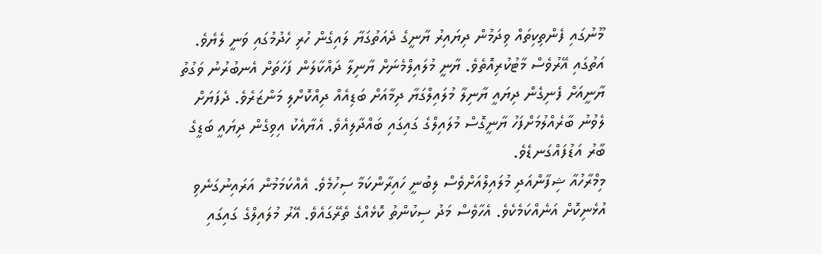މޫނުގައި ފެންތިކިތައް ވިދަމުން ދިޔައިރު ޔާނީގެ ދެއަތުގަޔާ ލައިގެން ހުރި ހެދުމުގައި ވަނީ ލެޔެވެ. އަތުގައި އޭރުވެސް މާޓުކުރިއޮތެވެ. ޔާނީ މުލައިލްމެނަށް ޔާނިލާ ދައްކާލަން ފަހަތަށް އެނބުރުނު ވަގުތު ޔާނީއަށް ފެނިގެން ދިޔައީ ޔާނިލާ މުލައިލްގަޔާ ދިމާއަށް ބަޑިއެއް ދިއްކޮށްލި މަންޒަރެވެ. ދެފަޔަށް ލެވުނު ބާރެއްލުމަށްފަހު ޔާނީގޮސް މުލައިލްގެ ގައިގައި ބައްދާލިއެވެ. އެޔާއެކު އިވިގެން ދިޔައީ ބަޑީގެ ބާރު އަޑުފައްގަނޑެވެ.
މިމްރާހުއާ ޝިފާންއަދި މުލައިލްއަށްވެސް ލިބުނީ ހައިރާންކަމާ ސިހުމެވެ. އެއްކަމަމުން އަރައިނުގަނެވި އުޅެނިކޮށް އަނެއްކަމެކެވެ. އެހާވެސް މަދު ސިކުންތު ކޮޅެއްގެ ތެރޭގައެވެ. އޭރު މުލައިލްގެ ގައިގައި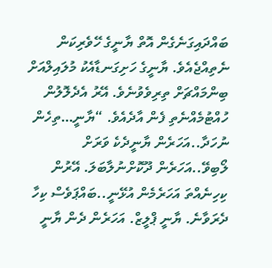ބައްދައިގަނެގެން އޮތް ޔާނީގެ ހޭވެރިކަން ނެތިއްޖެއެވެ. ޔާނީގެ ހަށިގަނޑާއެކު މުލައިލްއަށް ބިންމައްޗަށް ތިރިވެވުނެވެ. އޭރު އެދެލޮލުން ހުއްޓުމެއްނެތި ފެން އާދެއެވެ. “ޔާނީ…ތިހެން ނުހަދާ..އަހަރެން ޔާނީދެކެ ވަރަށް ލޯބިވޭ..އަހަރެން ދޫކޮށްނުލާބަލަ. އޭރުން ކިހިނެއްތަ އަހަރެމެން އުޅޭނީ..ބައްޕަވެސް ކިހާ ދެރަވާނެ. ޔާނީ ޕްލީޒް. އަހަރެން ދެން ޔާނީ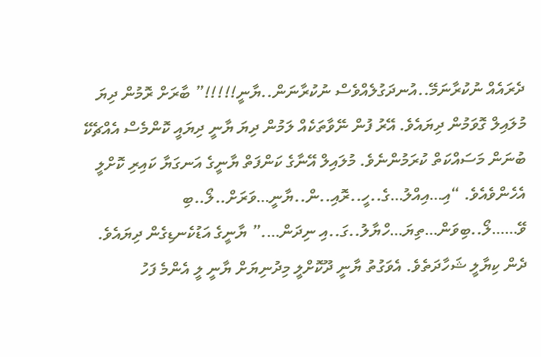ދެރައެއް ނުކުރާނަމޭ..އުނދަގުލެއްވެސް ނުކުރާނަން..ޔާނީ!!!!!” ބާރަށް ރޮމުން ދިޔަ މުލައިލް ގޮވަމުން ދިޔައެވެ. އޭރު ފުން ނޭވާތަކެއް ލަމުން ދިޔަ ޔާނީ ދިޔައީ ކޮންމެސް އެއްޗެކޭ ބުނަން މަސައްކަތް ކުރަމުންނެވެ. މުލައިލް އޭނާގެ ކަންފަތް ޔާނީގެ އަނގަޔާ ކައިރި ކޮށްލީ އެހެންވެއެވެ. “އި…އިއްލު…ގެ..ހީ..ރޮއި..ން..ޔާނީ…ވަރަށް..ލޯ..ބި ވޭ……ލޯ..ބިވަން…ތިޔަ…ހްޔާލު..ގަ..އި ނިދަން….” ޔާނީގެ އަޑުކެނޑިގެން ދިޔައެވެ. ދެން ކިޔާލީ ޝަހާދަތެވެ. އެވަގުތު ޔާނީ ދޫކޮށްލީ މިދުނިޔަށް ޔާނީ ލީ އެންމެ ފަހު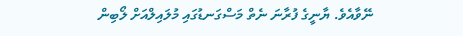ނޭވާއެވެ. ޔާނީގެ ފުރާނަ ނެތް މަސްގަނޑުގައި މުލައިލްއަށް ލޯބިން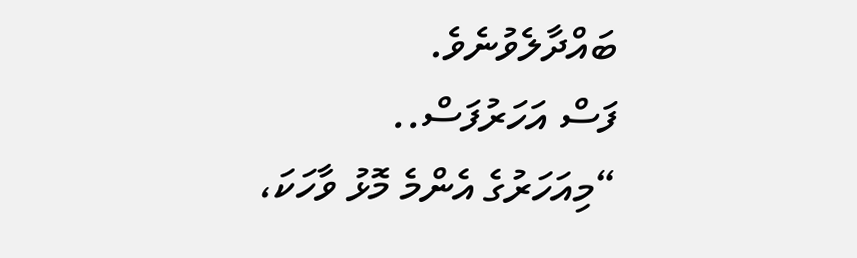ބައްދާލެވުނެވެ.
ފަސް އަހަރުފަސް..
“މިއަހަރުގެ އެންމެ މޮޅު ވާހަކަ،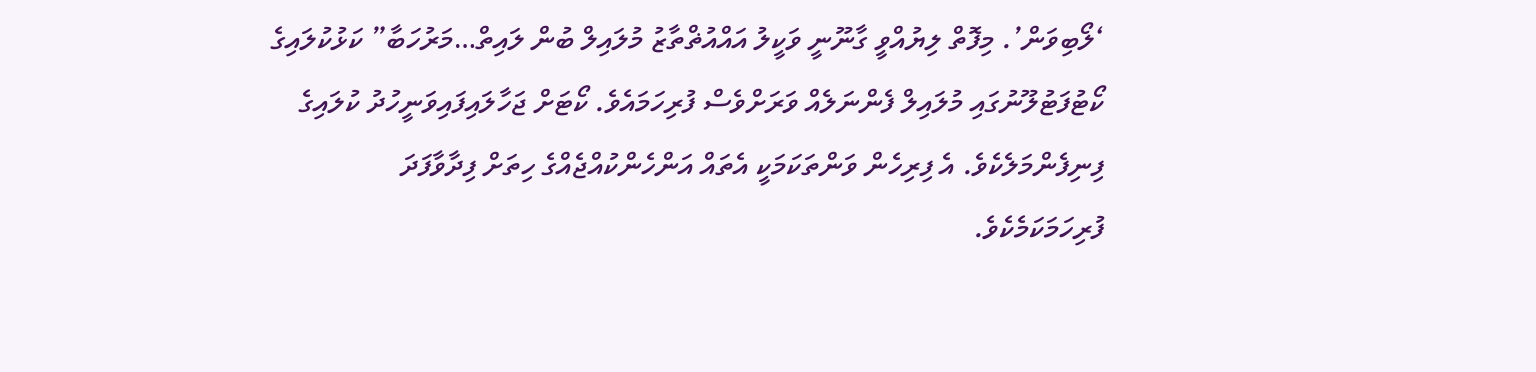‘ލޯބިވަން’. މިފޮތް ލިޔުއްވީ ގާނޫނީ ވަކީލު އައްއުޡްތާޒު މުލައިލް ބުން ލައިތް…މަރުހަބާ” ކަޅުކުލައިގެ ކޯޓުފަޓުލޫނުގައި މުލައިލް ފެންނަލެއް ވަރަށްވެސް ފުރިހަމައެވެ. ކޯޓަށް ޖަހާލައިފައިވަނީހުދު ކުލައިގެ ފިނިފެންމަލެކެވެ. އެ ފިރިހެން ވަންތަކަމަކީ އެތައް އަންހެންކުއްޖެއްގެ ހިތަށް ފިދާވާފަދަ ފުރިހަމަކަމެކެވެ.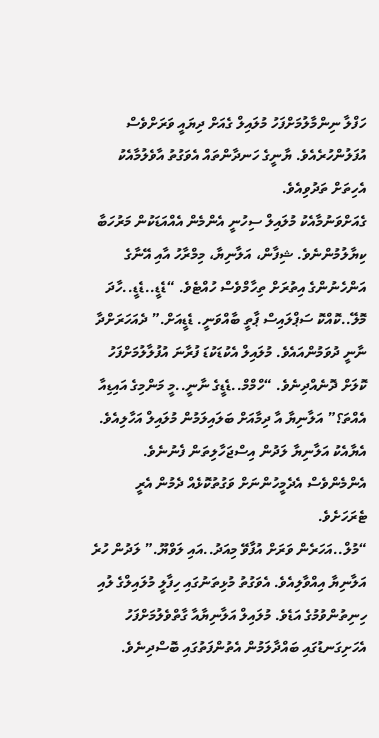ހަފްލާ ނިންމާލުމަށްފަހު މުލައިލް ގެއަށް ދިޔައީ ވަރަށްވެސް އުފަލުންހުރެއެވެ. ޔާނީގެ ހަނދާންތައް އެވަގުތު އާވެލުމާއެކު އެހިތަށް ތަދުވިއެވެ.
ގެއަށްވަނުމާއެކު މުލައިލް ސިހުނީ އެންމެން އެއްއަޑަކުން މަރުހަބާ ކިޔާލުމުންނެވެ. ޝިފާން، އަލާނިޔާ، މިމްރާހު އާއި އޭނާގެ އަންހެނުންގެ އިތުރަށް ތިހާމްވެސް ހުއްޓެވެ. “ޑެޑީ..ޑެޑީ..ހާދަ މޮލޭ..ކޮއްކޮ ސަޕްލައިސް ޕާތީ ބާއްވަނީ. ޑެޑީއަށް.” ދެއަހަރަށްދާ ނާނީ ދުވަމުންއައެވެ. މުލައިލް އެކުޑަކުޑަ ފުރާނަ އުފުލާލުމަށްފަހު ކޮލަށް ދޮނެއްދިނެވެ. “ހްމްމް..ޑެޑީގެ ނާނީ..މީ މަންމިގެ އައިޑިއާ އެއްތަ؟” އަލާނިޔާ އާ ދިމާއަށް ބަލައިލަމުން މުލައިލް އަހާލިއެވެ. އެޔާއެކު އަލާނިޔާ ލަދުން އިސްޖަހާލިތަން ފެނުނެވެ. އެންމެންވެސް އެދެމީހުންނަށް ވަގުތުކޮޅެއް ދެމުން އެރީ ޓެރަހަށެވެ.
“މުލް..އަހަރެން ވަރަށް އުފާވޭ މިއަދު..އައި ލަވްޔޫ.” ލަދުން ހުރެ އަލާނިޔާ އިއްވާލިއެވެ. އެވަގުތު މުޅިތަނުގައި ހިފާލީ މުލައިލްގެ ލުއި ހިނިތުންވުމުގެ އަޑެވެ. މުލައިލް އަލާނިޔާއާ ގާތްވެލުމަށްފަހު އެހަށިގަނޑުގައި ބައްދާލަމުން އެތުންފަތުގައި ބޮސްދިނެވެ.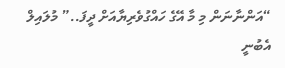“އަންނާނަން މި މާ އޭގެ ހައްގުވެރިޔާއަށް ދީފަ..” މުލައިލް އެބުނީ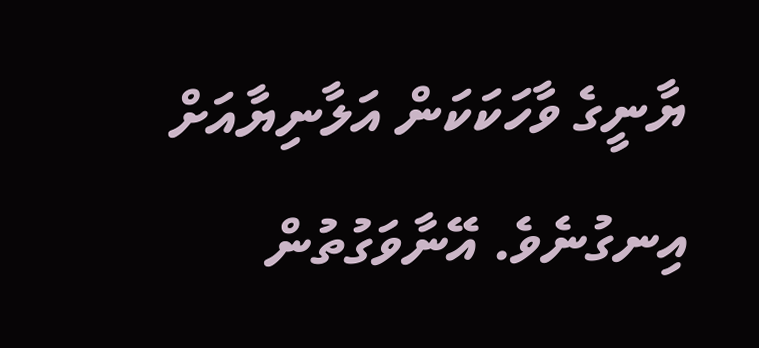ޔާނީގެ ވާހަކަކަން އަލާނިޔާއަށް އިނގުނެވެ. އޭނާވަގުތުން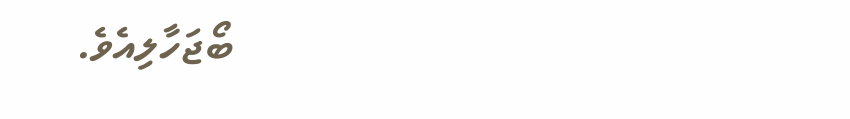ބޯޖަހާލިއެވެ.